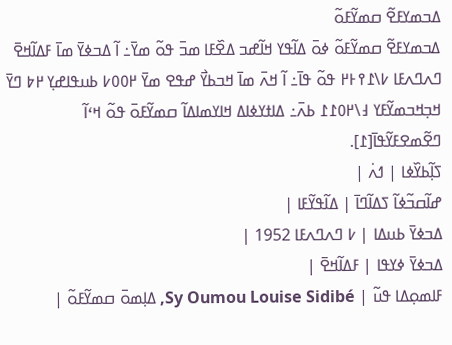ߡߏߘߌߓߐ߬ ߛߘߌ߬ߓߋ߬
ߡߏߘߌߓߐ߬ ߛߘߌ߬ߓߋ߬ ߦߋ߫ ߡߊ߬ߟߌ ߞߊ߬ߝߏ ߡߐ߰ߓߊ ߘߏ߫ ߟߋ߬ ߘߌ߫߸ ߊ߬ ߡߏߦߌ߫ ߘߊ߫ ߓߡߊ߬ߞߐ߫ ߣߍߣߍߓߊ ߇\߁߉߅߂ ߟߋ߬ ߟߊ߫߸ ߊ߬ ߞߍ߫ ߘߊ߫ ߞߏߕߌ߯ ߝߟߐ ߘߌ߫ ߂߀߀߇ ߕߎߟߊߝߌ߲ ߂߈ ߣߌ߫ ߞߏ߲ߞߏߘߌ߬ߓߌ ߃\߂߀߁߁ ߕߍ߫߸ ߡߊߙߌߦߊߡ ߞߊߌߘߊߡߊ߬ ߛߘߌ߬ߓߋ߫ ߟߋ߬ ߞߵߊ߬ ߣߐ߬ߘߐߓߌ߬ߟߊ߫[߁].
ߖߊ߲߬ߕߌ߰ߦߊ | ߗߍ߭ |
ߝߊ߬ߛߏ߬ߦߊ߬ ߖߡߊ߬ߣߊ߫ | ߡߊ߬ߟߌ߬ߓߊ |
ߡߏߦߌ߫ ߕߎߡߊ | ߇ ߣߍߣߍߓߊ 1952 |
ߡߏߦߌ߫ ߦߌߟߊ | ߓߡߊ߬ߞߐ߫ |
ߓߊߘߋ߲ߡߊ ߟߎ߬ | Sy Oumou Louise Sidibé, ߡߊ߲ߘߋ߫ ߛߘߌ߬ߓߋ߬ |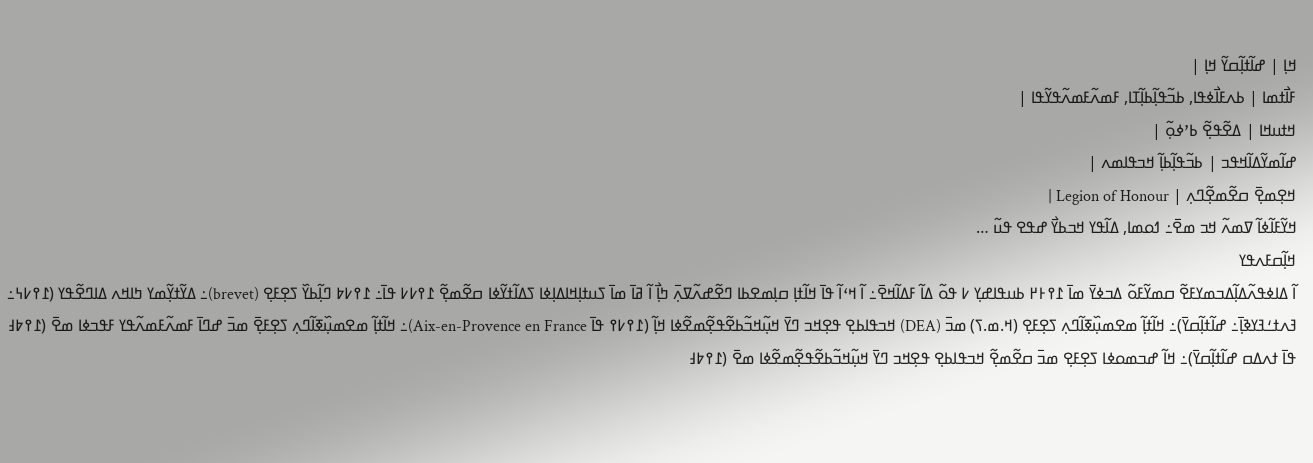ߞߊ߲ | ߝߊ߬ߙߊ߲߬ߛߌ߬ ߞߊ߲ |
ߓߊ߯ߙߘߊ | ߕߍߓߊ߯ߦߟߊ, ߕߏ߬ߟߊ߲߬ߕߊ߲߬ߠߊ, ߓߘߍ߬ߓߘߍ߬ߟߌ߬ߟߊ |
ߞߙߎߞߊ | ߡߐ߬ߟߐ߲߬ ߕߴߦߋ߲߬ |
ߝߊ߬ߘߌ߬ߡߊ߬ߞߟߏ | ߕߏ߬ߟߊ߲߬ߕߊ߲߬ ߞߏߟߊߘߍ |
ߞߐ߲ߘߐ߲߫ ߛߐ߬ߘߐ߲߬ߣߍ߲ | Legion of Honour |
ߞߌ߬ߓߊ߬ߦߊ߬ ߜߘߍ߬ ߞߏ ߘߐ߫߸ ߗߋߘߊ, ߡߊ߬ߟߌ ߞߏߕߌ߯ ߝߟߐ ߟߎ߬ …
ߞߊ߲߬ߛߓߍߟߌ
ߊ߬ ߡߊߦߟߍ߬ߡߊ߲߬ߡߏߘߌߓߐ߬ ߛߘߌ߬ߓߋ߬ ߡߏߦߌ߫ ߘߊ߫ ߁߉߅߂ ߕߎߟߊߝߌ߲ ߇ ߟߋ߬ ߡߊ߬ ߓߡߊ߬ߞߐ߫߸ ߊ߬ ߞߵߊ߬ ߟߊ߫ ߞߊ߬ߙߊ߲ ߛߊ߲ߘߐߕߊ ߣߐ߬ߝߍ߬ߜߍ߲߫ ߤߊ߲߯ ߊ߬ ߥߊ߫ ߘߊ߫ ߖߎߙߊ߲ߞߊߡߊ߲ߦߊ ߖߡߊ߬ߙߌ߬ߦߊ ߛߐ߬ߘߐ߲߬ ߁߉߇߇ ߟߊ߫߸ ߁߉߇߈ ߣߊ߲߬ߕߌ߰ ߖߐ߲ߓߐ߲ (brevet)߸ ߡߌ߬ߙߌ߲߬ߘߌ ߤߊߞߍ ߡߊߣߐ߬ߟߌ (߁߉߇߆߸ ߔߍߙߑߔߌߢߊ߲߫߸ ߝߊ߬ߙߊ߲߬ߛߌ߫)߸ ߞߊ߬ߙߊ߲߬ ߘߐߘߎ߲߰ߧߊ߬ߣߍ߲ ߖߐ߲ߓߐ߲ (ߞ.ߘ.ߖ) ߘߏ߫ (DEA) ߞߏߟߊߕߐ߲ ߟߐ߲ߞߏ ߣߌ߫ ߞߎ߲߬ߞߏ߬ߕߐ߬ߟߐ߲߬ߘߐ߬ߦߊ ߞߊ߲߬ (߁߉߇߉ ߟߊ߫ Aix-en-Provence en France)߸ ߞߊ߬ߙߊ߲߬ ߘߐߘߎ߲߰ߧߊ߬ߣߍ߲ ߖߐ߲ߓߐ߲߫ ߘߏ߫ ߝߣߊ߫ ߓߘߍ߬ߓߘߍ߬ߟߌ ߓߟߏߦߊ ߘߐ߫ (߁߉߈߃ ߟߊ߫ ߙߍߡߛ ߝߊ߬ߙߊ߲߬ߛߌ߫)߸ ߞߊ߬ ߝߏߘߋߦߊ ߖߐ߲ߓߐ߲ ߘߏ߫ ߛߐ߬ߘߐ߲߬ ߞߏߟߊߕߐ߲ ߟߐ߲ߞߏ ߣߌ߫ ߞߎ߲߬ߞߏ߬ߕߐ߬ߟߐ߲߬ߘߐ߬ߦߊ ߘߐ߫ (߁߉߈߃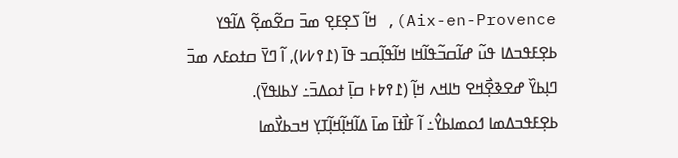Aix-en-Provence), ߞߊ߬ ߖߐ߲ߓߐ߲ ߘߏ߫ ߛߐ߬ߘߐ߲߬ ߡߊ߬ߟߌ ߕߐ߲ߓߟߏߡߊ ߟߎ߬ ߝߊ߬ߛߏ߬ߟߊ߬ߞߊ ߞߊ߬ߟߊ߲߬ߛߏ ߟߊ߫ (߁߉߇߇), ߊ߬ ߣߌ߫ ߛߙߋߓߍ ߘߏ߫ ߣߊ߲ߕߌ߰ ߝߐߢߐ߲߯ߞߐ ߤߊߞߍ ߞߊ߲߬ (߁߉߈߅ ߛߊ߲߫ ߙߋߡߏ߫߸ ߌߕߊߟߌ߫).
ߕߐ߲ߓߟߏߡߘߊ ߗߋߘߊߕߌ߮߸ ߊ߬ ߓߊ߯ߙߊ߫ ߘߊ߫ ߡߊ߬ߞߊ߲߬ߞߊ߲߬ߠߌ߲ ߞߏߕߌ߯ߘߊ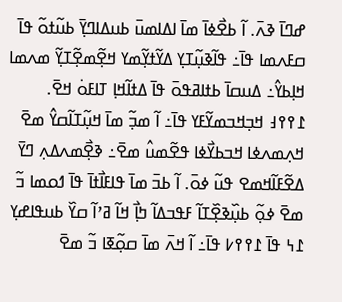ߝߣߊ߫ ߢߍ߫. ߊ߬ ߕߐ߯ߦߊ߫ ߘߊ߫ ߊߡߊߘߎ߫ ߕߎߡߊߣߌ߲߫ ߕߎ߬ߙߋ߬ ߟߊ߫ ߛߓߍߘߊ ߟߊ߫߸ ߟߊ߬ߢߎ߲߬ߠߌ߲ ߡߌ߬ߙߌ߲߬ߘߌ ߞߐ߲߬ߘߐ߲߬ߠߌ߲߬ ߘߍߘߊ ߞߊ߲ߕߌ߮߸ ߡߎߛߊ߫ ߕߙߊߥߟߋ߫ ߟߊ߫ ߡߙߊ߬ߞߊ߲ ߠߊߓߋ߭ ߞߐ߫.
߁߉߉߃ ߞߏ߲ߞߏߘߌ߬ߓߌ ߟߊ߫߸ ߊ߬ ߘߏ߲߬ ߘߊ߫ ߞߎ߲߬ߠߊ߬ߛߌ߮ ߘߐ߫ ߞߍ߲ߘߍߦߊ ߞߏߕߌ߯ߦߊ ߟߐ߬ߘߎ߮ ߘߐ߫߸ ߢߐ߲߯ߘߍߡߍ߲ ߣߌ߫ ߡߐ߬ߓߊ߬ߞߘߐ ߟߎ߬ ߦߋ߫. ߊ߬ ߕߏ߫ ߘߊ߫ ߟߊߓߊ߯ߙߊ߫ ߟߊ߫ ߗߋߘߊ ߏ߬ ߘߐ߫ ߦߋ߲߬ ߕߎ߲߰ߢߐ߲߰ߠߊ߬ ߓߟߏߡߊ߬ ߤߊ߲߯ ߞߊ߬ ߥߴߊ߬ ߛߌ߰ ߕߎߟߊߝߌ߲ ߁߆ ߟߊ߫ ߁߉߉߇ ߟߊ߫߸ ߊ߬ ߞߍ߫ ߘߊ߫ ߛߋ߲߬ߧߊ ߏ߬ ߘߐ߫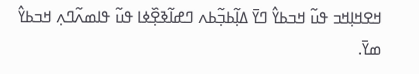ߞߐߞߊ߲ߞߏ ߟߎ߬ ߞߏߕߌ߮ ߣߌ߫ ߡߊ߲߬ߕߏ߲߬ߕߍ ߣߝߊ߬ߢߐ߲߰ߦߊ ߟߎ߬ ߟߊߘߍ߬ߣߍ߲ ߞߏߕߌ߮ ߘߌ߫.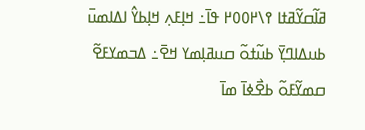ߥߊ߬ߛߌ߬ߥߙߊ ߉\߂߀߀߂ ߟߊ߫߸ ߞߊ߲ߓߍ߲ ߞߊ߲ߕߌ߮ ߊߡߊߘߎ߫ ߕߎߡߊߣߌ߲߫ ߕߎ߬ߙߋ߬ ߛߎߥߊ߲ߘߌ ߞߐ߫߸ ߡߏߘߌߓߐ߬ ߛߘߌ߬ߓߋ߬ ߕߐ߯ߦߊ߫ ߘߊ߫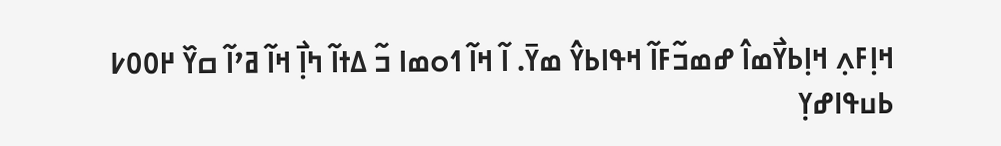ߞߊ߲ߓߍ߲ ߞߊ߲ߕߌ߯ߘߊ߮ ߝߘߏ߬ߓߊ߬ ߞߟߊߕߌ߮ ߘߌ߫. ߊ߬ ߞߊ߬ ߗߋߘߊ ߏ߬ ߡߙߊ߬ ߤߊ߲߯ ߞߊ߬ ߥߴߊ߬ ߛߌ߰ ߂߀߀߇ ߕߎߟߊߝߌ߲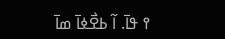߉ ߟߊ߫. ߊ߬ ߕߐ߯ߦߊ߫ ߘߊ߫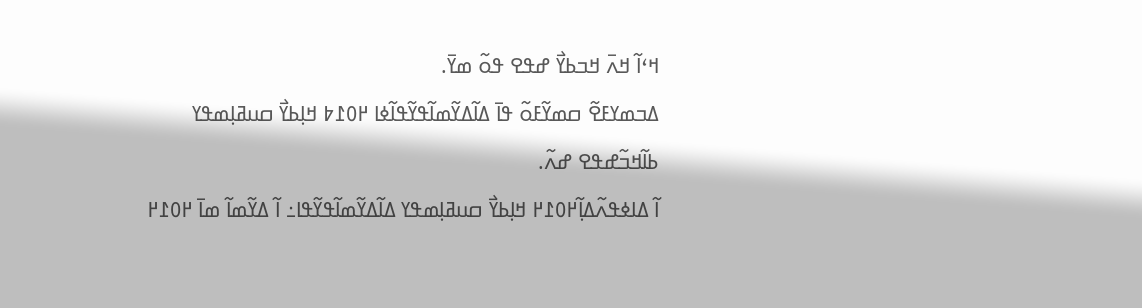ߞߵߊ߬ ߞߍ߫ ߞߏߕߌ߯ ߝߟߐ ߟߋ߬ ߘߌ߫.
ߡߏߘߌߓߐ߬ ߛߘߌ߬ߓߋ߬ ߟߊ߫ ߡߊ߬ߡߌ߬ߘߊ߬ߟߌ߬ߟߊ߬ߦߊ ߂߀߁߈ ߞߊ߲ߕߌ߯ ߛߎߥߊ߲ߘߟߌ ߕߊ߬ߞߏ߬ߝߟߐ ߝߍ߬.
ߊ߬ ߡߊߦߟߍ߬ߡߊ߲߬߂߀߁߂ ߞߊ߲ߕߌ߯ ߛߎߥߊ߲ߘߟߌ ߡߊ߬ߡߌ߬ߘߊ߬ߟߌ߬ߟߊ߸ ߊ߬ ߡߌ߬ߘߊ߬ ߘߊ߫ ߂߀߁߂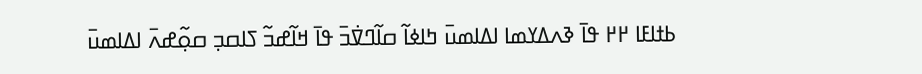ߕߙߊߓߊ ߂߂ ߟߊ߫ ߢߍߡߌߘߊ ߊߡߊߘߎ߫ ߤߊߦߊ߬ ߛߊ߬ߣߜ߭ߏ߫ ߟߊ߫ ߞߊ߬ߝߏ߬ ߖߊߛߏ߲ ߛߋ߲߬ߝߍ߫ ߊߡߊߘߎ߫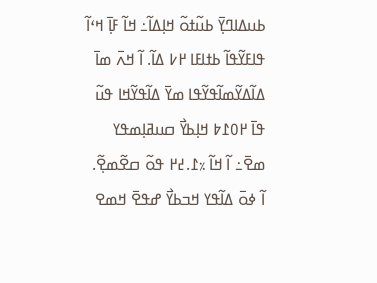ߕߎߡߊߣߌ߲߫ ߕߎ߬ߙߋ߬ ߞߊ߲ߡߊ߬߸ ߞߊ߬ ߓߊ߲߫ ߞߵߊ߬ ߟߊߓߌ߬ߟߊ߬ ߕߙߊߓߊ ߂߇ ߡߊ߬. ߊ߬ ߞߍ߫ ߘߊ߫ ߡߊ߬ߡߌ߬ߘߊ߬ߟߌ߬ߟߊ ߘߌ߫ ߡߊ߬ߟߌ߬ߞߊ ߟߎ߬ ߟߊ߫ ߂߀߁߈ ߞߊ߲ߕߌ߯ ߛߎߥߊ߲ߘߟߌ ߘߐ߫߸ ߊ߬ ߞߊ߬ ٪߁.߄߂ ߟߋ߬ ߛߐ߬ߘߐ߲߬.
ߊ߬ ߦߋ߫ ߡߊ߬ߟߌ ߞߏߕߌ߯ ߝߟߐ߫ ߞߘߐ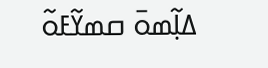ߡߊ߲߬ߘߋ߫ ߛߘߌ߬ߓߋ߬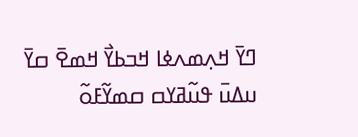ߣߌ߫ ߞߍ߲ߘߍߦߊ ߞߏߕߌ߯ ߞߘߐ߫ ߛߌ߫ ߎߡߎ߫ ߟߎ߬ߥߌߛ ߛߘߌ߬ߓߋ߬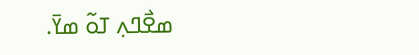ߘߐ߯ߣߍ߲ ߠߋ߬ ߘߌ߫.